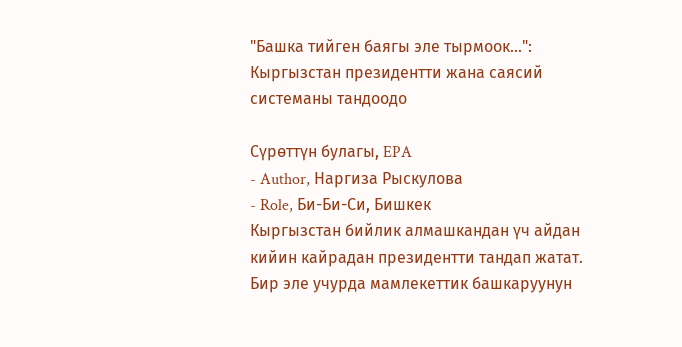"Башка тийген баягы эле тырмоок...": Кыргызстан президентти жана саясий системаны тандоодо

Сүрөттүн булагы, EPA
- Author, Наргиза Рыскулова
- Role, Би-Би-Си, Бишкек
Кыргызстан бийлик алмашкандан үч айдан кийин кайрадан президентти тандап жатат. Бир эле учурда мамлекеттик башкаруунун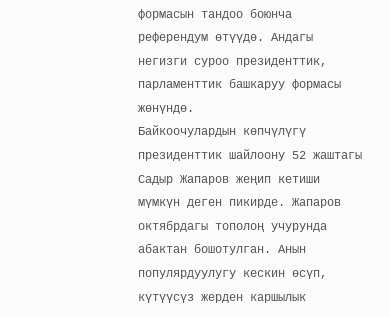формасын тандоо боюнча референдум өтүүдө. Андагы негизги суроо президенттик, парламенттик башкаруу формасы жөнүндө.
Байкоочулардын көпчүлүгү президенттик шайлоону 52 жаштагы Садыр Жапаров жеңип кетиши мүмкүн деген пикирде. Жапаров октябрдагы тополоң учурунда абактан бошотулган. Анын популярдуулугу кескин өсүп, күтүүсүз жерден каршылык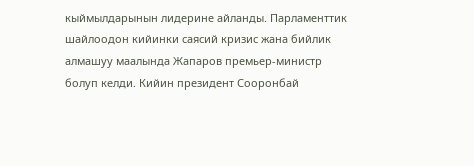кыймылдарынын лидерине айланды. Парламенттик шайлоодон кийинки саясий кризис жана бийлик алмашуу маалында Жапаров премьер-министр болуп келди. Кийин президент Сооронбай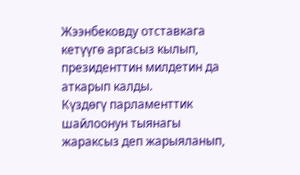Жээнбековду отставкага кетүүгө аргасыз кылып, президенттин милдетин да аткарып калды.
Күздөгү парламенттик шайлоонун тыянагы жараксыз деп жарыяланып,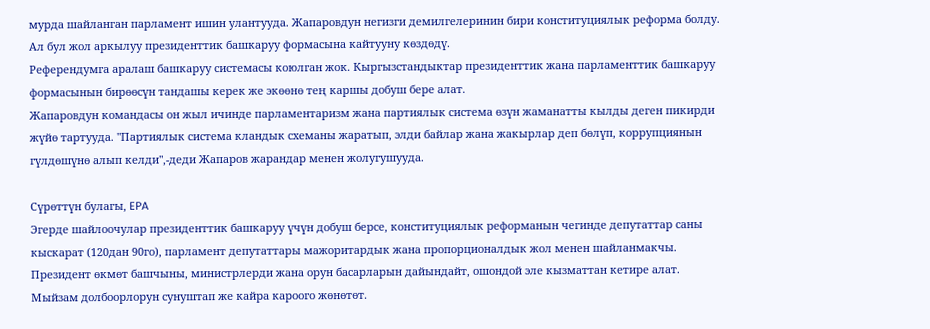мурда шайланган парламент ишин улантууда. Жапаровдун негизги демилгелеринин бири конституциялык реформа болду. Ал бул жол аркылуу президенттик башкаруу формасына кайтууну көздөдү.
Референдумга аралаш башкаруу системасы коюлган жок. Кыргызстандыктар президенттик жана парламенттик башкаруу формасынын бирөөсүн тандашы керек же экөөнө тең каршы добуш бере алат.
Жапаровдун командасы он жыл ичинде парламентаризм жана партиялык система өзүн жаманатты кылды деген пикирди жүйө тартууда. "Партиялык система кландык схеманы жаратып, элди байлар жана жакырлар деп бөлүп, коррупциянын гүлдөшүнө алып келди",-деди Жапаров жарандар менен жолугушууда.

Сүрөттүн булагы, EPA
Эгерде шайлоочулар президенттик башкаруу үчүн добуш берсе, конституциялык реформанын чегинде депутаттар саны кыскарат (120дан 90го), парламент депутаттары мажоритардык жана пропорционалдык жол менен шайланмакчы. Президент өкмөт башчыны, министрлерди жана орун басарларын дайындайт, ошондой эле кызматтан кетире алат. Мыйзам долбоорлорун сунуштап же кайра кароого жөнөтөт.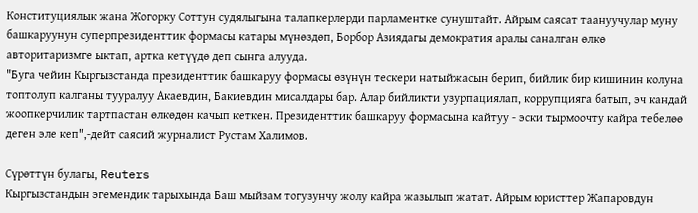Конституциялык жана Жогорку Соттун судялыгына талапкерлерди парламентке сунуштайт. Айрым саясат таануучулар муну башкаруунун суперпрезиденттик формасы катары мүнөздөп, Борбор Азиядагы демократия аралы саналган өлкө авторитаризмге ыктап, артка кетүүдө деп сынга алууда.
"Буга чейин Кыргызстанда президенттик башкаруу формасы өзүнүн тескери натыйжасын берип, бийлик бир кишинин колуна топтолуп калганы тууралуу Акаевдин, Бакиевдин мисалдары бар. Алар бийликти узурпациялап, коррупцияга батып, эч кандай жоопкерчилик тартпастан өлкөдөн качып кеткен. Президенттик башкаруу формасына кайтуу - эски тырмоочту кайра тебелөө деген эле кеп",-дейт саясий журналист Рустам Халимов.

Сүрөттүн булагы, Reuters
Кыргызстандын эгемендик тарыхында Баш мыйзам тогузунчу жолу кайра жазылып жатат. Айрым юристтер Жапаровдун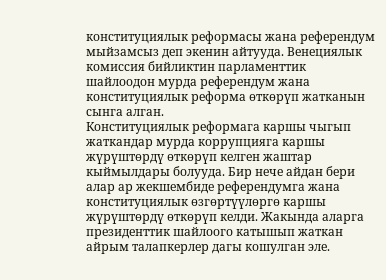конституциялык реформасы жана референдум мыйзамсыз деп экенин айтууда. Венециялык комиссия бийликтин парламенттик шайлоодон мурда референдум жана конституциялык реформа өткөрүп жатканын сынга алган.
Конституциялык реформага каршы чыгып жаткандар мурда коррупцияга каршы жүрүштөрдү өткөрүп келген жаштар кыймылдары болууда. Бир нече айдан бери алар ар жекшембиде референдумга жана конституциялык өзгөртүүлөргө каршы жүрүштөрдү өткөрүп келди. Жакында аларга президенттик шайлоого катышып жаткан айрым талапкерлер дагы кошулган эле.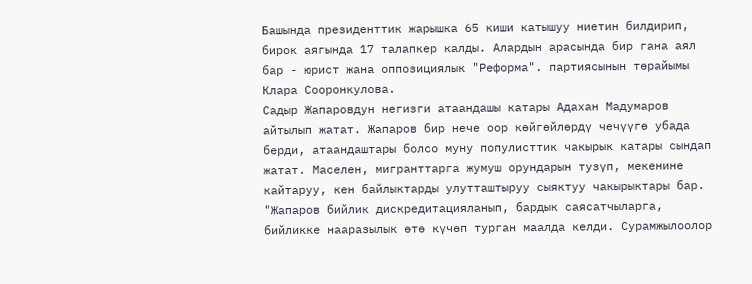Башында президенттик жарышка 65 киши катышуу ниетин билдирип, бирок аягында 17 талапкер калды. Алардын арасында бир гана аял бар - юрист жана оппозициялык "Реформа". партиясынын төрайымы Клара Сооронкулова.
Садыр Жапаровдун негизги атаандашы катары Адахан Мадумаров айтылып жатат. Жапаров бир нече оор көйгөйлөрдү чечүүгө убада берди, атаандаштары болсо муну популисттик чакырык катары сындап жатат. Маселен, мигранттарга жумуш орундарын тузүп, мекенине кайтаруу, кен байлыктарды улутташтыруу сыяктуу чакырыктары бар.
"Жапаров бийлик дискредитацияланып, бардык саясатчыларга, бийликке нааразылык өтө күчөп турган маалда келди. Сурамжылоолор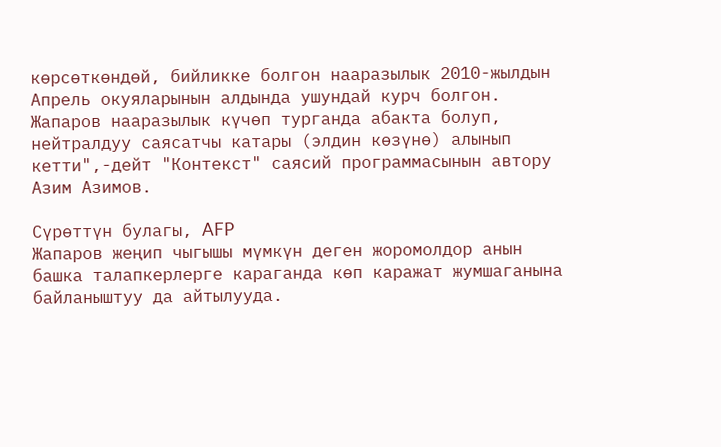көрсөткөндөй, бийликке болгон нааразылык 2010-жылдын Апрель окуяларынын алдында ушундай курч болгон. Жапаров нааразылык күчөп турганда абакта болуп, нейтралдуу саясатчы катары (элдин көзүнө) алынып кетти",-дейт "Контекст" саясий программасынын автору Азим Азимов.

Сүрөттүн булагы, AFP
Жапаров жеңип чыгышы мүмкүн деген жоромолдор анын башка талапкерлерге караганда көп каражат жумшаганына байланыштуу да айтылууда.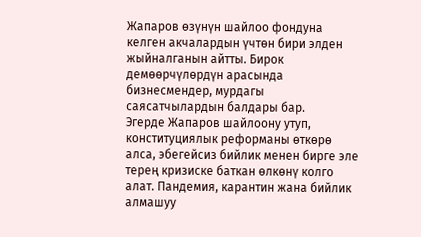Жапаров өзүнүн шайлоо фондуна келген акчалардын үчтөн бири элден жыйналганын айтты. Бирок демөөрчүлөрдүн арасында бизнесмендер, мурдагы саясатчылардын балдары бар.
Эгерде Жапаров шайлоону утуп, конституциялык реформаны өткөрө алса, эбегейсиз бийлик менен бирге эле терең кризиске баткан өлкөнү колго алат. Пандемия, карантин жана бийлик алмашуу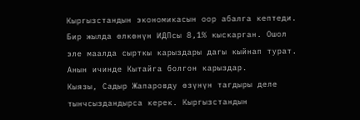Кыргызстандын экономикасын оор абалга кептеди. Бир жылда өлкөнүн ИДПсы 8,1% кыскарган. Ошол эле маалда сырткы карыздары дагы кыйнап турат. Анын ичинде Кытайга болгон карыздар.
Кыязы, Садыр Жапаровду өзүнүн тагдыры деле тынчсыздандырса керек. Кыргызстандын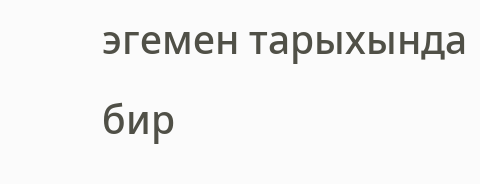эгемен тарыхында бир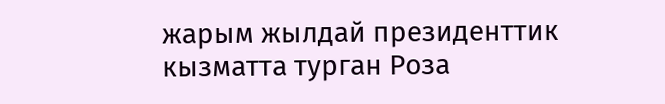жарым жылдай президенттик кызматта турган Роза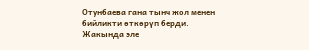Отунбаева гана тынч жол менен бийликти өткөрүп берди. Жакында эле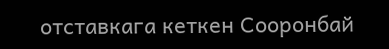отставкага кеткен Сооронбай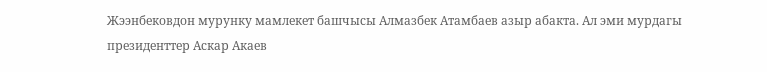Жээнбековдон мурунку мамлекет башчысы Алмазбек Атамбаев азыр абакта. Ал эми мурдагы президенттер Аскар Акаев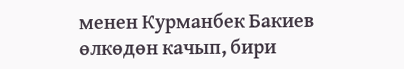менен Курманбек Бакиев өлкөдөн качып, бири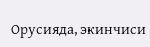Орусияда, экинчиси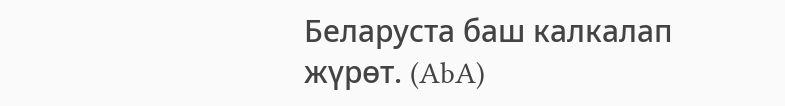Беларуста баш калкалап жүрөт. (AbA)